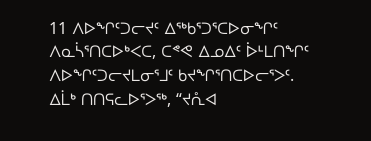11 ᐱᐅᖏᑦᑐᓕᔪᑦ ᐃᖅᑲᕐᑐᕐᑕᐅᓂᖏᑦ ᐱᓇᓵᕐᑎᑕᐅᒃᐸᑕ, ᑕᕝᕙ ᐃᓄᐃᑦ ᐆᒻᒪᑎᖏᑦ ᐱᐅᖏᑦᑐᓕᔪᒪᓂᕐᒧᑦ ᑲᔪᖏᕐᑎᑕᐅᓕᕐᐳᑦ.
ᐃᒫᒃ ᑎᑎᕋᓚᐅᕐᐳᖅ, “ᔪᕅᐊ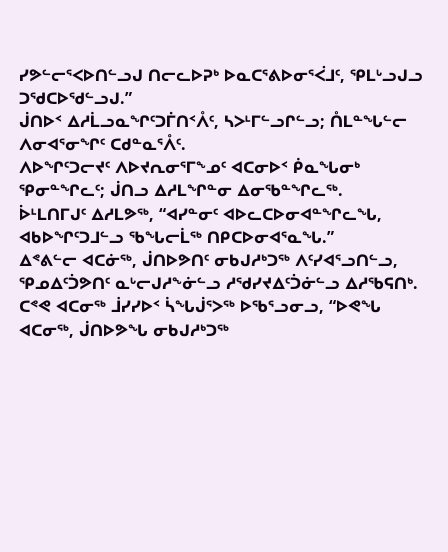ᓯᕗᓪᓕᕐᐸᐅᑎᓪᓗᒍ ᑎᓕᓚᐅᕈᒃ ᐅᓇᑕᕐᕕᐅᓂᕐᐹᒧᑦ, ᕿᒪᒡᓗᒍᓗ ᑐᖁᑕᐅᖁᓪᓗᒍ.”
ᒎᑎᐅᑉ ᐃᓱᒫᓗᓇᖏᑦᑐᒦᑎᑉᐰᑦ, ᓴᐳᒻᒥᓪᓗᒋᓪᓗ; ᑍᒪᓐᖓᓪᓕ ᐱᓂᐊᕐᓂᖏᑦ ᑕᑯᓐᓇᕐᐰᑦ.
ᐱᐅᖏᑦᑐᓕᔪᑦ ᐱᐅᔪᕆᓂᕐᒥᖕᓄᑦ ᐊᑕᓂᐅᑉ ᑮᓇᖓᓂᒃ ᕿᓂᓐᖏᓚᑦ; ᒎᑎᓗ ᐃᓱᒪᖏᓐᓂ ᐃᓂᖃᓐᖏᓚᖅ.
ᐆᒻᒪᑎᒥᒍᑦ ᐃᓱᒪᕗᖅ, “ᐊᓯᓐᓂᑦ ᐊᐅᓚᑕᐅᓂᐊᓐᖏᓚᖓ, ᐊᑲᐅᖏᑦᑐᒧᓪᓗ ᖃᖓᓕᒫᖅ ᑎᑭᑕᐅᓂᐊᕐᓇᖓ.”
ᐃᕝᕕᓪᓕ ᐊᑕᓃᖅ, ᒎᑎᐅᕗᑎᑦ ᓂᑲᒍᓱᒃᑐᖅ ᐱᑦᓯᐊᕐᓗᑎᓪᓗ, ᕿᓄᐃᑦᑑᕗᑎᑦ ᓇᒡᓕᒍᓱᖕᓃᓪᓗ ᓱᖁᓯᔪᐃᑦᑑᓃᓪᓗ ᐃᓱᖃᕋᑎᒃ.
ᑕᕝᕙ ᐊᑕᓂᖅ ᒨᓯᓯᐅᑉ ᓵᖓᒎᕐᐳᖅ ᐅᖃᕐᓗᓂᓗ, “ᐅᕙᖓ ᐊᑕᓂᖅ, ᒎᑎᐅᕗᖓ ᓂᑲᒍᓱᒃᑐᖅ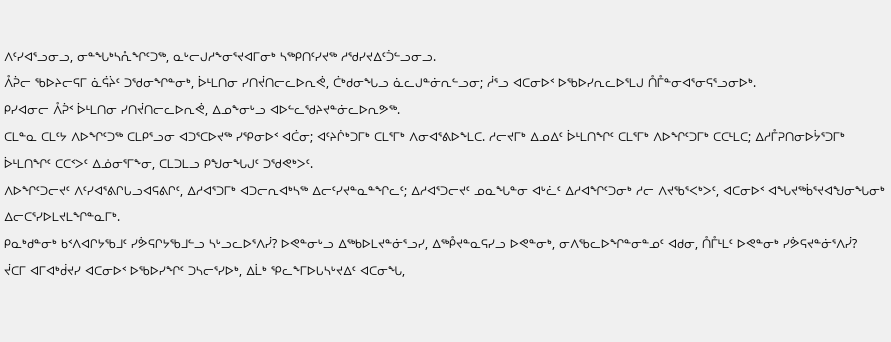ᐱᑦᓯᐊᕐᓗᓂᓗ, ᓂᓐᖓᒃᓴᕅᖏᑦᑐᖅ, ᓇᒡᓕᒍᓱᖕᓂᕐᔪᐊᒥᓂᒃ ᓴᖅᑭᑎᑦᓯᔪᖅ ᓱᖁᓯᔪᐃᑦᑑᓪᓗᓂᓗ.
ᐰᕉᓕ ᖃᐅᔨᓕᕋᒥ ᓈᕌᔩᑦ ᑐᖁᓂᖏᓐᓂᒃ, ᐆᒻᒪᑎᓂ ᓯᑎᔫᑎᓕᓚᐅᕆᕚ, ᑖᒃᑯᓂᖓᓗ ᓈᓚᒍᓐᓃᕆᓪᓗᓂ; ᓲᕐᓗ ᐊᑕᓂᐅᑉ ᐅᖃᐅᓯᕆᓚᐅᕐᒪᒍ ᑍᒤᓐᓂᐊᕐᓂᕋᕐᓗᓂᐅᒃ.
ᑭᓯᐊᓂᓕ ᐰᕉᑉ ᐆᒻᒪᑎᓂ ᓯᑎᔫᑎᓕᓚᐅᕆᕚ, ᐃᓄᖕᓂᒡᓗ ᐊᐅᓪᓚᖁᔨᔪᓐᓃᓚᐅᕆᕗᖅ.
ᑕᒪᓐᓇ ᑕᒪᑦᔭ ᐱᐅᖏᑦᑐᖅ ᑕᒪᑭᕐᓗᓂ ᐊᑐᕐᑕᐅᔪᖅ ᓯᕿᓂᐅᑉ ᐊᑖᓂ; ᐊᑦᔨᒌᒃᑐᒥᒃ ᑕᒪᕐᒥᒃ ᐱᓂᐊᕐᕕᐅᖕᒪᑕ. ᓱᓕᔪᒥᒃ ᐃᓄᐃᑦ ᐆᒻᒪᑎᖏᑦ ᑕᒪᕐᒥᒃ ᐱᐅᖏᑦᑐᒥᒃ ᑕᑕᒻᒪᑕ; ᐃᓱᒤᕈᑎᓂᐅᔮᕐᑐᒥᒃ ᐆᒻᒪᑎᖏᑦ ᑕᑕᑉᐳᑦ ᐃᓅᓂᕐᒥᖕᓂ, ᑕᒪᑐᒪᓗ ᑭᖑᓂᖓᒍᑦ ᑐᖁᕙᒃᐳᑦ.
ᐱᐅᖏᑦᑐᓕᔪᑦ ᐱᑦᓯᐊᕐᕕᒋᒐᓗᐊᕋᕕᒋᑦ, ᐃᓱᐊᕐᑐᒥᒃ ᐊᑐᓕᕆᐊᒃᓴᖅ ᐃᓕᑦᓯᔪᓐᓇᓐᖏᓚᑦ; ᐃᓱᐊᕐᑐᓕᔪᑦ ᓄᓇᖓᓐᓂ ᐊᒡᓛᑦ ᐃᓱᐊᖏᑦᑐᓂᒃ ᓱᓕ ᐱᔪᖃᕐᐸᒃᐳᑦ, ᐊᑕᓂᐅᑉ ᐊᖓᔪᖅᑳᕐᔪᐊᖑᓂᖓᓂᒃ ᐃᓕᑕᕐᓯᐅᒪᔪᒪᖏᓐᓇᒥᒃ.
ᑭᓇᒃᑯᓐᓂᒃ ᑲᑉᐱᐊᒋᔭᖃᒧᑦ ᓯᕘᕋᒋᔭᖃᒧᓪᓗ ᓴᒡᓗᓚᐅᕐᐱᓰ? ᐅᕙᓐᓂᒡᓗ ᐃᖅᑲᐅᒪᔪᓐᓃᕐᓗᓯ, ᐃᖅᑬᔪᓐᓇᕋᓯᓗ ᐅᕙᓐᓂᒃ, ᓂᐱᖃᓚᐅᖏᓐᓂᓐᓄᑦ ᐊᑯᓂ, ᑍᒤᒻᒪᑦ ᐅᕙᓐᓂᒃ ᓯᕘᕋᔪᓐᓃᕐᐱᓰ?
ᔫᑕᒥ ᐊᒥᐊᒃᑰᔪᓯ ᐊᑕᓂᐅᑉ ᐅᖃᐅᓯᖏᑦ ᑐᓴᓕᕐᓯᐅᒃ, ᐃᒫᒃ ᕿᓚᖕᒥᐅᒐᓴᒡᔪᐃᑦ ᐊᑕᓂᖓ,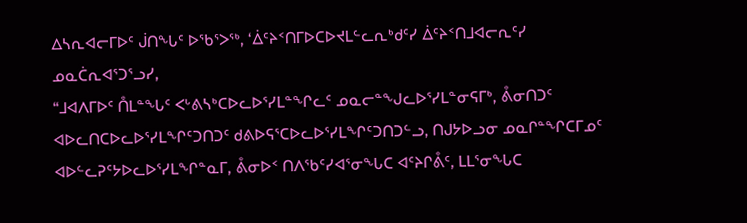ᐃᓴᕆᐊᓕᒥᐅᑦ ᒎᑎᖓᑦ ᐅᖃᕐᐳᖅ, ‘ᐄᑦᔨᑉᑎᒥᐅᑕᐅᔪᒪᓪᓚᕆᒃᑯᑦᓯ ᐄᑦᔨᑉᑎᒧᐊᓕᕆᑦᓯ ᓄᓇᑖᕆᐊᕐᑐᕐᓗᓯ,
“ᒧᐊᐱᒥᐅᑦ ᑍᒪᓐᖓᑦ ᐸᒡᕕᓴᒃᑕᐅᓚᐅᕐᓯᒪᓐᖏᓚᑦ ᓄᓇᓕᓐᖑᓚᐅᕐᓯᒪᓐᓂᕋᒥᒃ, ᕔᓂᑎᑐᑦ ᐊᐅᓚᑎᑕᐅᓚᐅᕐᓯᒪᖏᑦᑐᑎᑐᑦ ᑯᕕᐅᕋᕐᑕᐅᓚᐅᕐᓯᒪᖏᑦᑐᑎᑐᓪᓗ, ᑎᒍᔭᐅᓗᓂ ᓄᓇᒋᓐᖏᑕᒥᓄᑦ ᐊᐅᓪᓚᕈᑦᔭᐅᓚᐅᕐᓯᒪᖏᓐᓇᒥ, ᕔᓂᐅᑉ ᑎᐱᖃᑦᓯᐊᕐᓂᖓᑕ ᐊᑦᔨᒋᕔᑦ, ᒪᒪᕐᓂᖓᑕ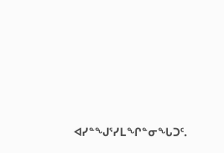ᐊᓯᓐᖑᕐᓯᒪᖏᓐᓂᖓᑐᑦ.